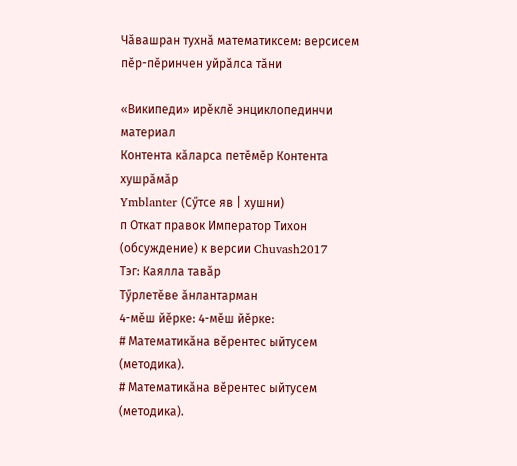Чăвашран тухнă математиксем: версисем пӗр-пӗринчен уйрӑлса тӑни

«Википеди» ирĕклĕ энциклопединчи материал
Контента кӑларса петӗмӗр Контента хушрӑмӑр
Ymblanter (Сӳтсе яв | хушни)
п Откат правок Император Тихон (обсуждение) к версии Chuvash2017
Тэг: Каялла тавăр
Тӳрлетӗве ӑнлантарман
4-мĕш йĕрке: 4-мĕш йĕрке:
# Математикăна вĕрентес ыйтусем (методика).
# Математикăна вĕрентес ыйтусем (методика).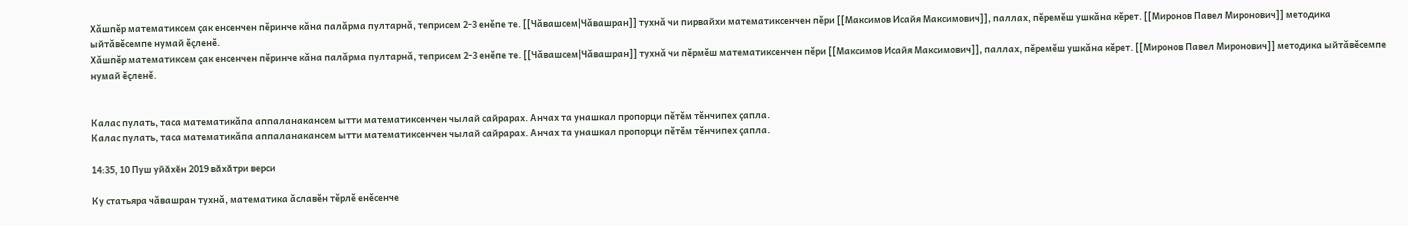Хăшпĕр математиксем çак енсенчен пĕринче кăна палăрма пултарнă, теприсем 2-3 енĕпе те. [[Чăвашсем|Чăвашран]] тухнă чи пирвайхи математиксенчен пĕри [[Максимов Исайя Максимович]], паллах, пĕремĕш ушкăна кĕрет. [[Миронов Павел Миронович]] методика ыйтăвĕсемпе нумай ĕçленĕ.
Хăшпĕр математиксем çак енсенчен пĕринче кăна палăрма пултарнă, теприсем 2-3 енĕпе те. [[Чăвашсем|Чăвашран]] тухнă чи пĕрмĕш математиксенчен пĕри [[Максимов Исайя Максимович]], паллах, пĕремĕш ушкăна кĕрет. [[Миронов Павел Миронович]] методика ыйтăвĕсемпе нумай ĕçленĕ.


Калас пулать, таса математикăпа аппаланакансем ытти математиксенчен чылай сайрарах. Анчах та унашкал пропорци пĕтĕм тĕнчипех çапла.
Калас пулать, таса математикăпа аппаланакансем ытти математиксенчен чылай сайрарах. Анчах та унашкал пропорци пĕтĕм тĕнчипех çапла.

14:35, 10 Пуш уйӑхӗн 2019 вӑхӑтри верси

Ку статьяра чăвашран тухнă, математика ăславĕн тĕрлĕ енĕсенче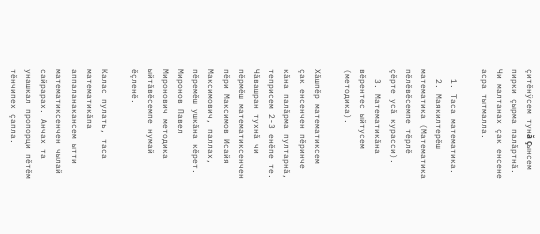çитĕнÿсем тунă çынсем пирки çырма палăртнă. Чи малтанах çак енсене асра тытмалла.

  1. Таса математика.
  2. Маякилтерĕш математика (Математика пĕлĕвĕсемпе тĕрлĕ çĕрте усă курасси).
  3. Математикăна вĕрентес ыйтусем (методика).

Хăшпĕр математиксем çак енсенчен пĕринче кăна палăрма пултарнă, теприсем 2-3 енĕпе те. Чăвашран тухнă чи пĕрмĕш математиксенчен пĕри Максимов Исайя Максимович, паллах, пĕремĕш ушкăна кĕрет. Миронов Павел Миронович методика ыйтăвĕсемпе нумай ĕçленĕ.

Калас пулать, таса математикăпа аппаланакансем ытти математиксенчен чылай сайрарах. Анчах та унашкал пропорци пĕтĕм тĕнчипех çапла.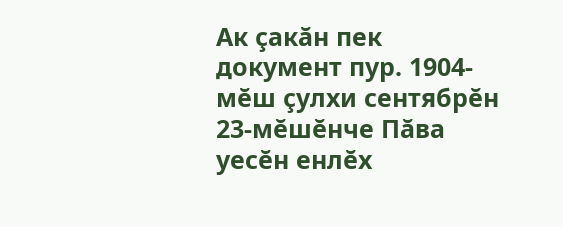Ак çакăн пек документ пур. 1904-мĕш çулхи сентябрĕн 23-мĕшĕнче Пăва уесĕн енлĕх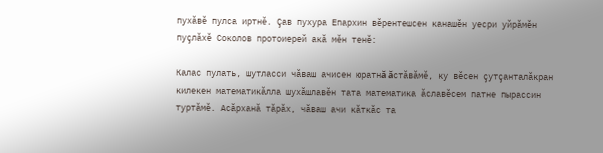пухăвĕ пулса иртнĕ. Çав пухура Епархин вĕрентешсен канашĕн уесри уйрăмĕн пуçлăхĕ Соколов протоиерей акă мĕн тенĕ:

Калас пулать, шутласси чăваш ачисен юратнă ăстăвăмĕ, ку вĕсен çутçанталăкран килекен математикăлла шухăшлавĕн тата математика ăславĕсем патне пырассин туртăмĕ. Асăрханă тăрăх, чăваш ачи кăткăс та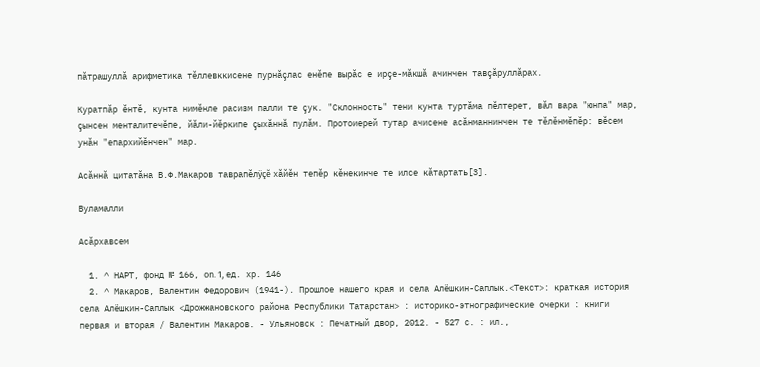пăтрашуллă арифметика тĕллевккисене пурнăçлас енĕпе вырăс е ирçе-мăкшă ачинчен тавçăруллăрах.

Куратпăр ĕнтĕ, кунта нимĕнле расизм палли те çук. "Склонность" тени кунта туртăма пĕлтерет, вăл вара "юнпа" мар, çынсен менталитечĕпе, йăли-йĕркипе çыхăннă пулăм. Протоиерей тутар ачисене асăнманнинчен те тĕлĕнмĕпĕр: вĕсем унăн "епархийĕнчен" мар.

Асăннă цитатăна В.Ф.Макаров таврапĕлÿçĕ хăйĕн тепĕр кĕнекинче те илсе кăтартать[3].

Вуламалли

Асăрхавсем

  1. ^ НАРТ, фонд № 166, on. 1, ед. хр. 146
  2. ^ Макаров, Валентин Федорович (1941-). Прошлое нашего края и села Алёшкин-Саплык.<Текст>: краткая история села Алёшкин-Саплык <Дрожжановского района Республики Татарстан> : историко-этнографические очерки : книги первая и вторая / Валентин Макаров. - Ульяновск : Печатный двор, 2012. - 527 с. : ил.,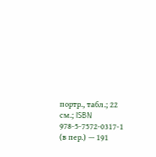портр., табл.; 22 см.; ISBN 978-5-7572-0317-1 (в пер.) — 191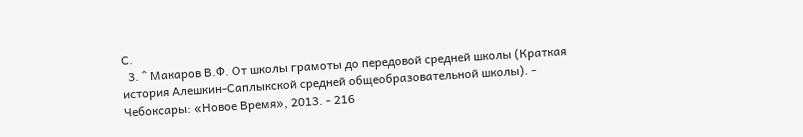С.
  3. ^ Макаров В.Ф. От школы грамоты до передовой средней школы (Краткая история Алешкин-Саплыкской средней общеобразовательной школы). - Чебоксары: «Новое Время», 2013. - 216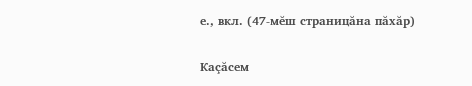е., вкл. (47-мĕш страницăна пăхăр)

Каçăсем